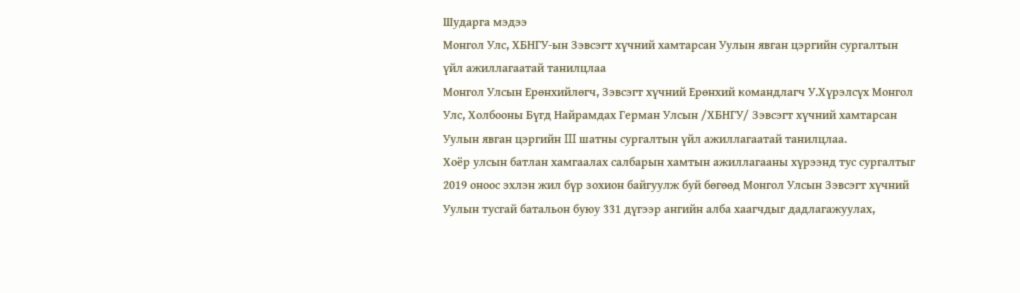Шударга мэдээ
Монгол Улс, ХБНГУ-ын Зэвсэгт хүчний хамтарсан Уулын явган цэргийн сургалтын үйл ажиллагаатай танилцлаа
Монгол Улсын Ерөнхийлөгч, Зэвсэгт хүчний Ерөнхий командлагч У.Хүрэлсүх Монгол Улс, Холбооны Бүгд Найрамдах Герман Улсын /ХБНГУ/ Зэвсэгт хүчний хамтарсан Уулын явган цэргийн III шатны сургалтын үйл ажиллагаатай танилцлаа.
Хоёр улсын батлан хамгаалах салбарын хамтын ажиллагааны хүрээнд тус сургалтыг 2019 оноос эхлэн жил бүр зохион байгуулж буй бөгөөд Монгол Улсын Зэвсэгт хүчний Уулын тусгай батальон буюу 331 дүгээр ангийн алба хаагчдыг дадлагажуулах,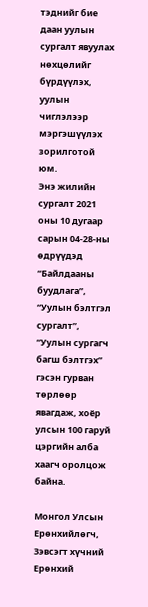тэднийг бие даан уулын сургалт явуулах нөхцөлийг бүрдүүлэх, уулын чиглэлээр мэргэшүүлэх зорилготой юм.
Энэ жилийн сургалт 2021 оны 10 дугаар сарын 04-28-ны өдрүүдэд “Байлдааны буудлага”, “Уулын бэлтгэл сургалт”, “Уулын сургагч багш бэлтгэх” гэсэн гурван төрлөөр явагдаж, хоёр улсын 100 гаруй цэргийн алба хаагч оролцож байна.

Монгол Улсын Ерөнхийлөгч, Зэвсэгт хүчний Ерөнхий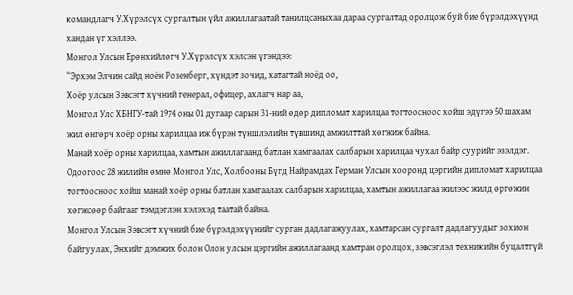командлагч У.Хүрэлсүх сургалтын үйл ажиллагаатай танилцсаныхаа дараа сургалтад оролцож буй бие бүрэлдэхүүнд хандан үг хэллээ.
Монгол Улсын Ерөнхийлөгч У.Хүрэлсүх хэлсэн үгэндээ:
“Эрхэм Элчин сайд ноён Розенберг, хүндэт зочид, хатагтай ноёд оо,
Хоёр улсын Зэвсэгт хүчний генерал, офицер, ахлагч нар аа,
Монгол Улс ХБНГУ-тай 1974 оны 01 дугаар сарын 31-ний өдөр дипломат харилцаа тогтоосноос хойш эдүгээ 50 шахам жил өнгөрч хоёр орны харилцаа иж бүрэн түншлэлийн түвшинд амжилттай хөгжиж байна.
Манай хоёр орны харилцаа, хамтын ажиллагаанд батлан хамгаалах салбарын харилцаа чухал байр суурийг эзэлдэг.
Одоогоос 28 жилийн өмнө Монгол Улс, Холбооны Бүгд Найрамдах Герман Улсын хооронд цэргийн дипломат харилцаа тогтоосноос хойш манай хоёр орны батлан хамгаалах салбарын харилцаа, хамтын ажиллагаа жилээс жилд өргөжин хөгжсөөр байгааг тэмдэглэн хэлэхэд таатай байна.
Монгол Улсын Зэвсэгт хүчний бие бүрэлдэхүүнийг сурган дадлагажуулах, хамтарсан сургалт дадлагуудыг зохион байгуулах, Энхийг дэмжих болон Олон улсын цэргийн ажиллагаанд хамтран оролцох, зэвсэглэл техникийн буцалтгүй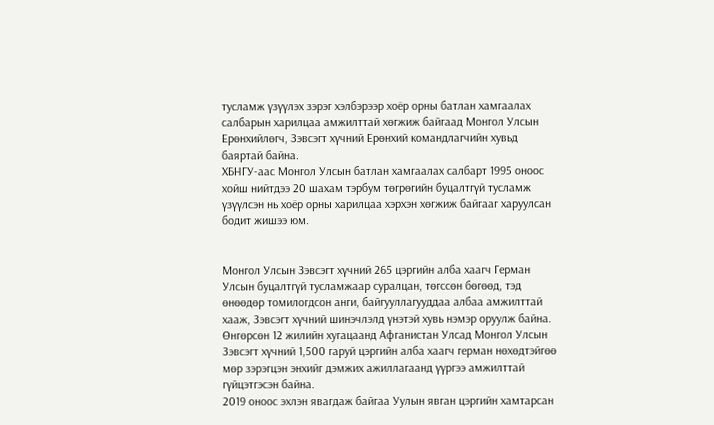тусламж үзүүлэх зэрэг хэлбэрээр хоёр орны батлан хамгаалах салбарын харилцаа амжилттай хөгжиж байгаад Монгол Улсын Ерөнхийлөгч, Зэвсэгт хүчний Ерөнхий командлагчийн хувьд баяртай байна.
ХБНГУ-аас Монгол Улсын батлан хамгаалах салбарт 1995 оноос хойш нийтдээ 20 шахам тэрбум төгрөгийн буцалтгүй тусламж үзүүлсэн нь хоёр орны харилцаа хэрхэн хөгжиж байгааг харуулсан бодит жишээ юм.


Монгол Улсын Зэвсэгт хүчний 265 цэргийн алба хаагч Герман Улсын буцалтгүй тусламжаар суралцан, төгссөн бөгөөд, тэд өнөөдөр томилогдсон анги, байгууллагууддаа албаа амжилттай хааж, Зэвсэгт хүчний шинэчлэлд үнэтэй хувь нэмэр оруулж байна.
Өнгөрсөн 12 жилийн хугацаанд Афганистан Улсад Монгол Улсын Зэвсэгт хүчний 1,500 гаруй цэргийн алба хаагч герман нөхөдтэйгөө мөр зэрэгцэн энхийг дэмжих ажиллагаанд үүргээ амжилттай гүйцэтгэсэн байна.
2019 оноос эхлэн явагдаж байгаа Уулын явган цэргийн хамтарсан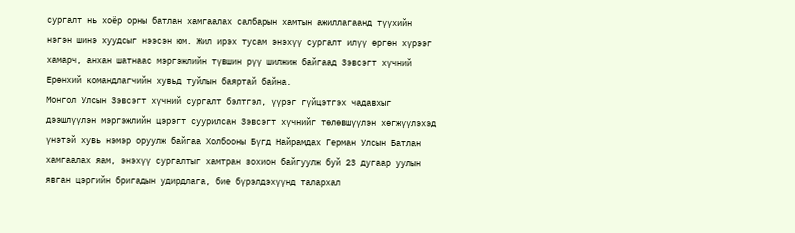сургалт нь хоёр орны батлан хамгаалах салбарын хамтын ажиллагаанд түүхийн нэгэн шинэ хуудсыг нээсэн юм. Жил ирэх тусам энэхүү сургалт илүү өргөн хүрээг хамарч, анхан шатнаас мэргэжлийн түвшин рүү шилжиж байгаад Зэвсэгт хүчний Ерөнхий командлагчийн хувьд туйлын баяртай байна.
Монгол Улсын Зэвсэгт хүчний сургалт бэлтгэл, үүрэг гүйцэтгэх чадавхыг дээшлүүлэн мэргэжлийн цэрэгт суурилсан Зэвсэгт хүчнийг төлөвшүүлэн хөгжүүлэхэд үнэтэй хувь нэмэр оруулж байгаа Холбооны Бүгд Найрамдах Герман Улсын Батлан хамгаалах яам, энэхүү сургалтыг хамтран зохион байгуулж буй 23 дугаар уулын явган цэргийн бригадын удирдлага, бие бүрэлдэхүүнд талархал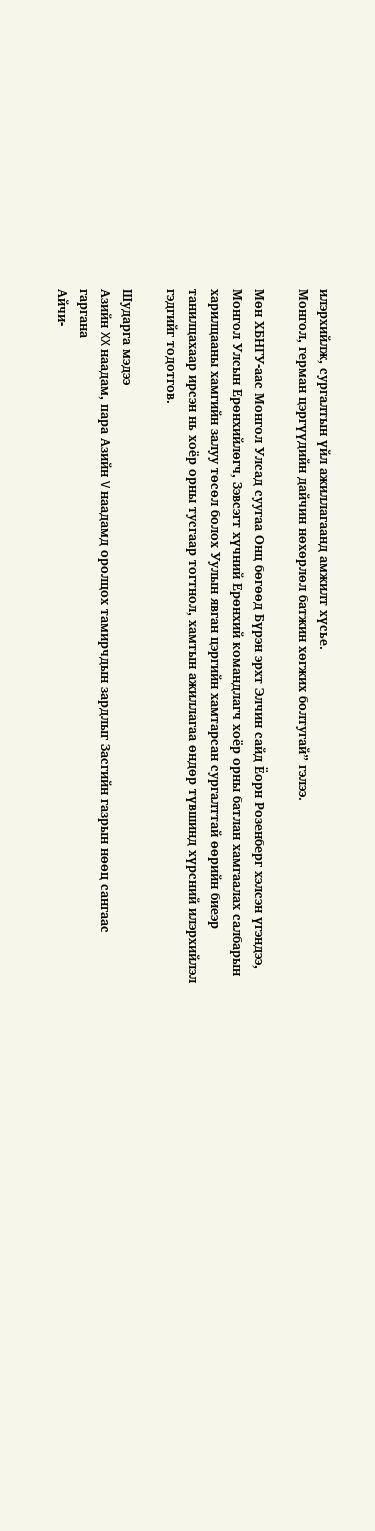илэрхийлж, сургалтын үйл ажиллагаанд амжилт хүсье.
Монгол, герман цэргүүдийн дайчин нөхөрлөл батжин хөгжих болтугай” гэлээ.

Мөн ХБНГУ-аас Монгол Улсад суугаа Онц бөгөөд Бүрэн эрхт Элчин сайд Ёорн Розенберг хэлсэн үгэндээ, Монгол Улсын Ерөнхийлөгч, Зэвсэгт хүчний Ерөнхий командлагч хоёр орны батлан хамгаалах салбарын харилцааны хамгийн залуу төсөл болох Уулын явган цэргийн хамтарсан сургалттай өөрийн биеэр танилцахаар ирсэн нь хоёр орны тусгаар тогтнол, хамтын ажиллагаа өндөр түвшинд хүрсний илэрхийлэл гэдгийг тодотгов.

Шударга мэдээ
Азийн XX наадам, пара Азийн V наадамд оролцох тамирчдын зардлыг Засгийн газрын нөөц сангаас гаргана
Айчи-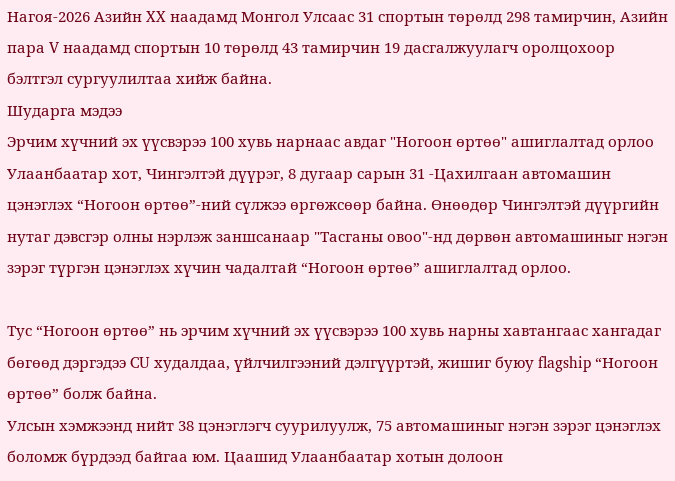Нагоя-2026 Азийн XX наадамд Монгол Улсаас 31 спортын төрөлд 298 тамирчин, Азийн пара V наадамд спортын 10 төрөлд 43 тамирчин 19 дасгалжуулагч оролцохоор бэлтгэл сургуулилтаа хийж байна.
Шударга мэдээ
Эрчим хүчний эх үүсвэрээ 100 хувь нарнаас авдаг "Ногоон өртөө" ашиглалтад орлоо
Улаанбаатар хот, Чингэлтэй дүүрэг, 8 дугаар сарын 31 -Цахилгаан автомашин цэнэглэх “Ногоон өртөө”-ний сүлжээ өргөжсөөр байна. Өнөөдөр Чингэлтэй дүүргийн нутаг дэвсгэр олны нэрлэж заншсанаар "Тасганы овоо"-нд дөрвөн автомашиныг нэгэн зэрэг түргэн цэнэглэх хүчин чадалтай “Ногоон өртөө” ашиглалтад орлоо.

Тус “Ногоон өртөө” нь эрчим хүчний эх үүсвэрээ 100 хувь нарны хавтангаас хангадаг бөгөөд дэргэдээ CU худалдаа, үйлчилгээний дэлгүүртэй, жишиг буюу flagship “Ногоон өртөө” болж байна.
Улсын хэмжээнд нийт 38 цэнэглэгч суурилуулж, 75 автомашиныг нэгэн зэрэг цэнэглэх боломж бүрдээд байгаа юм. Цаашид Улаанбаатар хотын долоон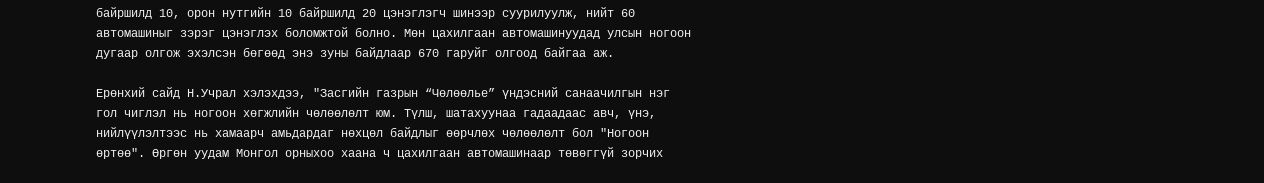байршилд 10, орон нутгийн 10 байршилд 20 цэнэглэгч шинээр суурилуулж, нийт 60 автомашиныг зэрэг цэнэглэх боломжтой болно. Мөн цахилгаан автомашинуудад улсын ногоон дугаар олгож эхэлсэн бөгөөд энэ зуны байдлаар 670 гаруйг олгоод байгаа аж.

Ерөнхий сайд Н.Учрал хэлэхдээ, "Засгийн газрын “Чөлөөлье” үндэсний санаачилгын нэг гол чиглэл нь ногоон хөгжлийн чөлөөлөлт юм. Түлш, шатахуунаа гадаадаас авч, үнэ, нийлүүлэлтээс нь хамаарч амьдардаг нөхцөл байдлыг өөрчлөх чөлөөлөлт бол "Ногоон өртөө". Өргөн уудам Монгол орныхоо хаана ч цахилгаан автомашинаар төвөггүй зорчих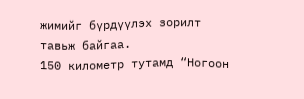жимийг бүрдүүлэх зорилт тавьж байгаа.
150 километр тутамд “Ногоон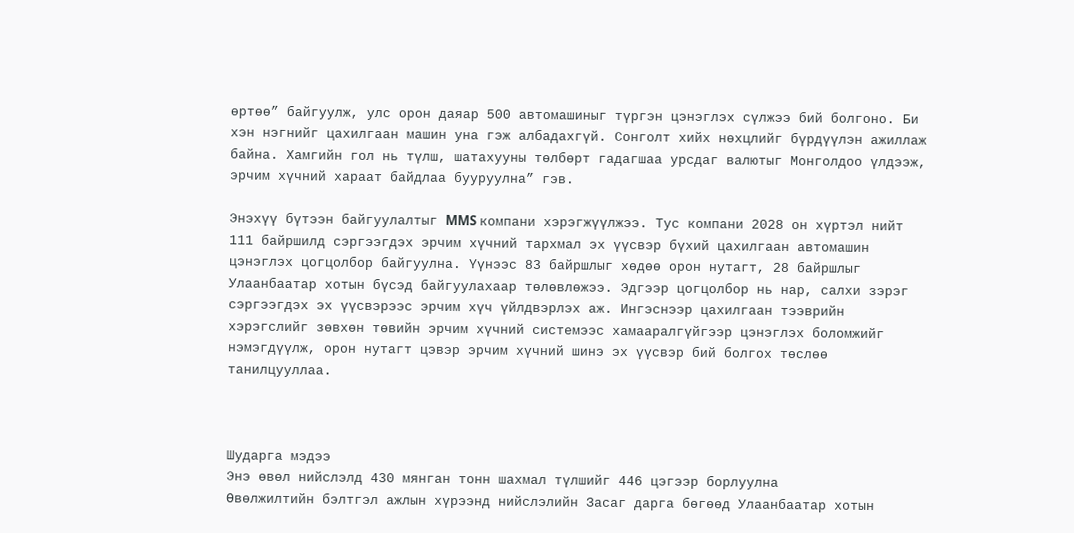өртөө” байгуулж, улс орон даяар 500 автомашиныг түргэн цэнэглэх сүлжээ бий болгоно. Би хэн нэгнийг цахилгаан машин уна гэж албадахгүй. Сонголт хийх нөхцлийг бүрдүүлэн ажиллаж байна. Хамгийн гол нь түлш, шатахууны төлбөрт гадагшаа урсдаг валютыг Монголдоо үлдээж, эрчим хүчний хараат байдлаа бууруулна” гэв.

Энэхүү бүтээн байгуулалтыг MMS компани хэрэгжүүлжээ. Тус компани 2028 он хүртэл нийт 111 байршилд сэргээгдэх эрчим хүчний тархмал эх үүсвэр бүхий цахилгаан автомашин цэнэглэх цогцолбор байгуулна. Үүнээс 83 байршлыг хөдөө орон нутагт, 28 байршлыг Улаанбаатар хотын бүсэд байгуулахаар төлөвлөжээ. Эдгээр цогцолбор нь нар, салхи зэрэг сэргээгдэх эх үүсвэрээс эрчим хүч үйлдвэрлэх аж. Ингэснээр цахилгаан тээврийн хэрэгслийг зөвхөн төвийн эрчим хүчний системээс хамааралгүйгээр цэнэглэх боломжийг нэмэгдүүлж, орон нутагт цэвэр эрчим хүчний шинэ эх үүсвэр бий болгох төслөө танилцууллаа.



Шударга мэдээ
Энэ өвөл нийслэлд 430 мянган тонн шахмал түлшийг 446 цэгээр борлуулна
Өвөлжилтийн бэлтгэл ажлын хүрээнд нийслэлийн Засаг дарга бөгөөд Улаанбаатар хотын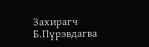Захирагч Б.Пүрэвдагва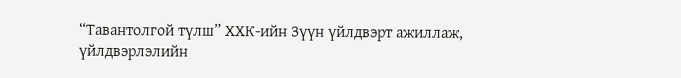“Тавантолгой түлш” ХХК-ийн Зүүн үйлдвэрт ажиллаж, үйлдвэрлэлийн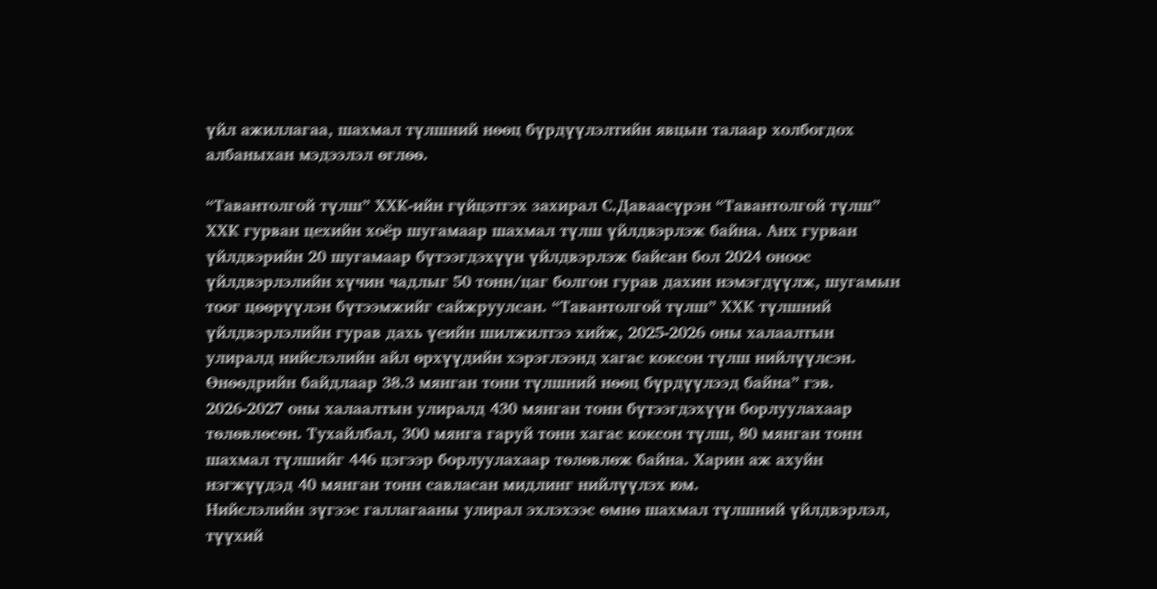үйл ажиллагаа, шахмал түлшний нөөц бүрдүүлэлтийн явцын талаар холбогдох албаныхан мэдээлэл өглөө.

“Тавантолгой түлш” ХХК-ийн гүйцэтгэх захирал С.Даваасүрэн “Тавантолгой түлш” ХХК гурван цехийн хоёр шугамаар шахмал түлш үйлдвэрлэж байна. Анх гурван үйлдвэрийн 20 шугамаар бүтээгдэхүүн үйлдвэрлэж байсан бол 2024 оноос үйлдвэрлэлийн хүчин чадлыг 50 тонн/цаг болгон гурав дахин нэмэгдүүлж, шугамын тоог цөөрүүлэн бүтээмжийг сайжруулсан. “Тавантолгой түлш” ХХК түлшний үйлдвэрлэлийн гурав дахь үеийн шилжилтээ хийж, 2025-2026 оны халаалтын улиралд нийслэлийн айл өрхүүдийн хэрэглээнд хагас коксон түлш нийлүүлсэн. Өнөөдрийн байдлаар 38.3 мянган тонн түлшний нөөц бүрдүүлээд байна” гэв.
2026-2027 оны халаалтын улиралд 430 мянган тонн бүтээгдэхүүн борлуулахаар төлөвлөсөн. Тухайлбал, 300 мянга гаруй тонн хагас коксон түлш, 80 мянган тонн шахмал түлшийг 446 цэгээр борлуулахаар төлөвлөж байна. Харин аж ахуйн нэгжүүдэд 40 мянган тонн савласан мидлинг нийлүүлэх юм.
Нийслэлийн зүгээс галлагааны улирал эхлэхээс өмнө шахмал түлшний үйлдвэрлэл, түүхий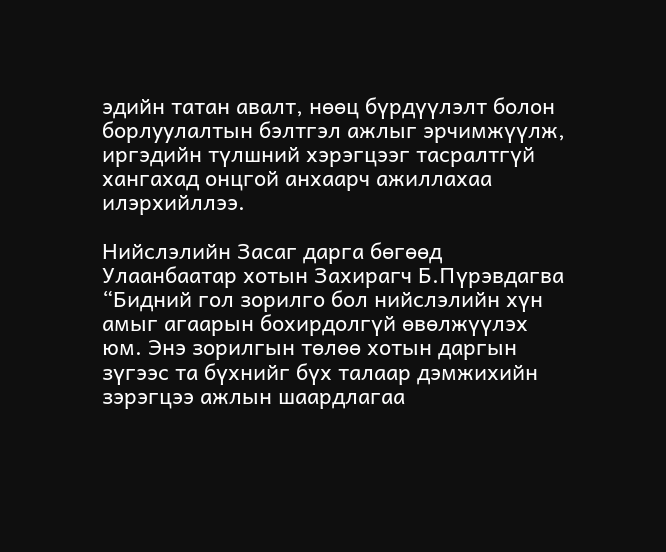эдийн татан авалт, нөөц бүрдүүлэлт болон борлуулалтын бэлтгэл ажлыг эрчимжүүлж, иргэдийн түлшний хэрэгцээг тасралтгүй хангахад онцгой анхаарч ажиллахаа илэрхийллээ.

Нийслэлийн Засаг дарга бөгөөд Улаанбаатар хотын Захирагч Б.Пүрэвдагва “Бидний гол зорилго бол нийслэлийн хүн амыг агаарын бохирдолгүй өвөлжүүлэх юм. Энэ зорилгын төлөө хотын даргын зүгээс та бүхнийг бүх талаар дэмжихийн зэрэгцээ ажлын шаардлагаа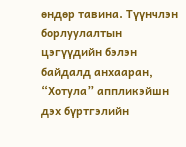өндөр тавина. Түүнчлэн борлуулалтын цэгүүдийн бэлэн байдалд анхааран, “Хотула” аппликэйшн дэх бүртгэлийн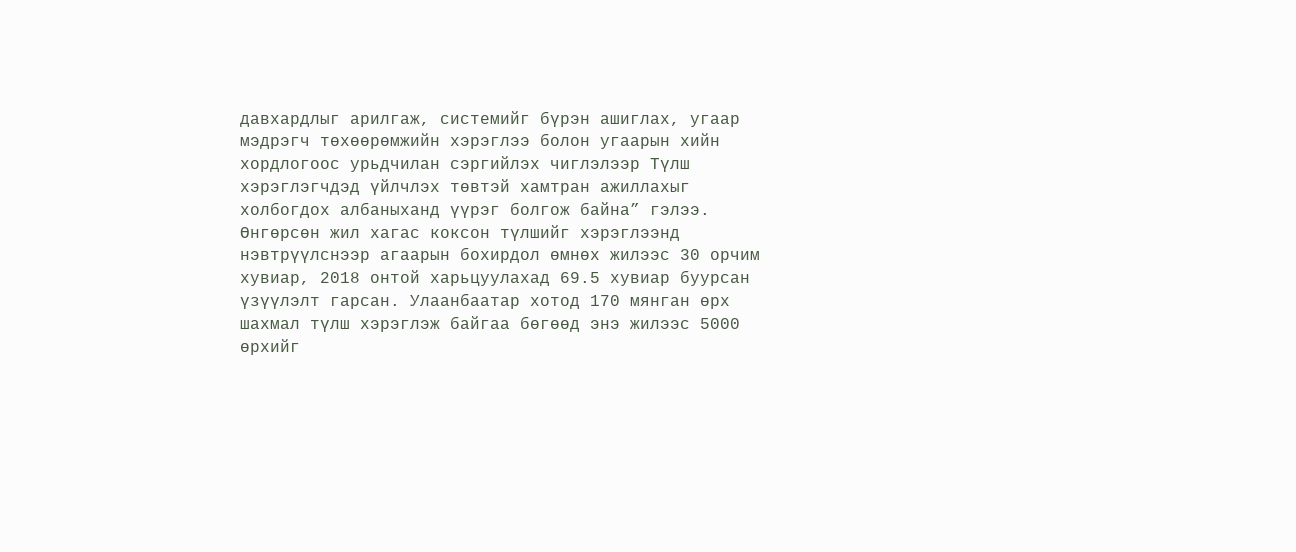давхардлыг арилгаж, системийг бүрэн ашиглах, угаар мэдрэгч төхөөрөмжийн хэрэглээ болон угаарын хийн хордлогоос урьдчилан сэргийлэх чиглэлээр Түлш хэрэглэгчдэд үйлчлэх төвтэй хамтран ажиллахыг холбогдох албаныханд үүрэг болгож байна” гэлээ.
Өнгөрсөн жил хагас коксон түлшийг хэрэглээнд нэвтрүүлснээр агаарын бохирдол өмнөх жилээс 30 орчим хувиар, 2018 онтой харьцуулахад 69.5 хувиар буурсан үзүүлэлт гарсан. Улаанбаатар хотод 170 мянган өрх шахмал түлш хэрэглэж байгаа бөгөөд энэ жилээс 5000 өрхийг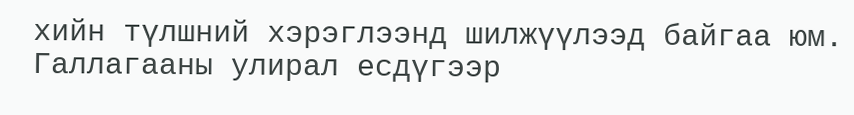хийн түлшний хэрэглээнд шилжүүлээд байгаа юм. Галлагааны улирал есдүгээр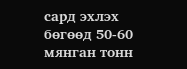сард эхлэх бөгөөд 50-60 мянган тонн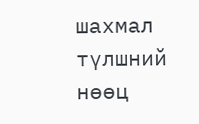шахмал түлшний нөөц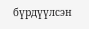бүрдүүлсэн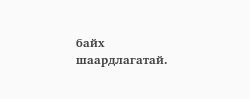байх шаардлагатай.